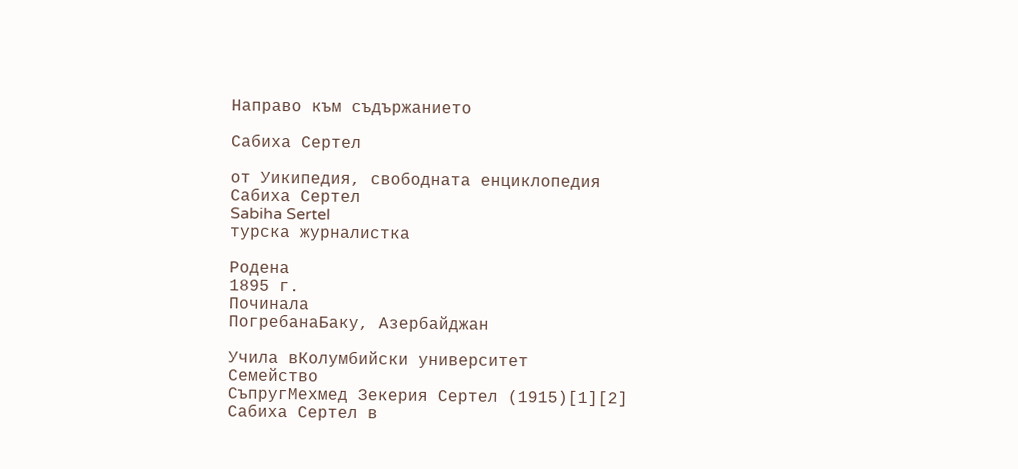Направо към съдържанието

Сабиха Сертел

от Уикипедия, свободната енциклопедия
Сабиха Сертел
Sabiha Sertel
турска журналистка

Родена
1895 г.
Починала
ПогребанаБаку, Азербайджан

Учила вКолумбийски университет
Семейство
СъпругМехмед Зекерия Сертел (1915)[1][2]
Сабиха Сертел в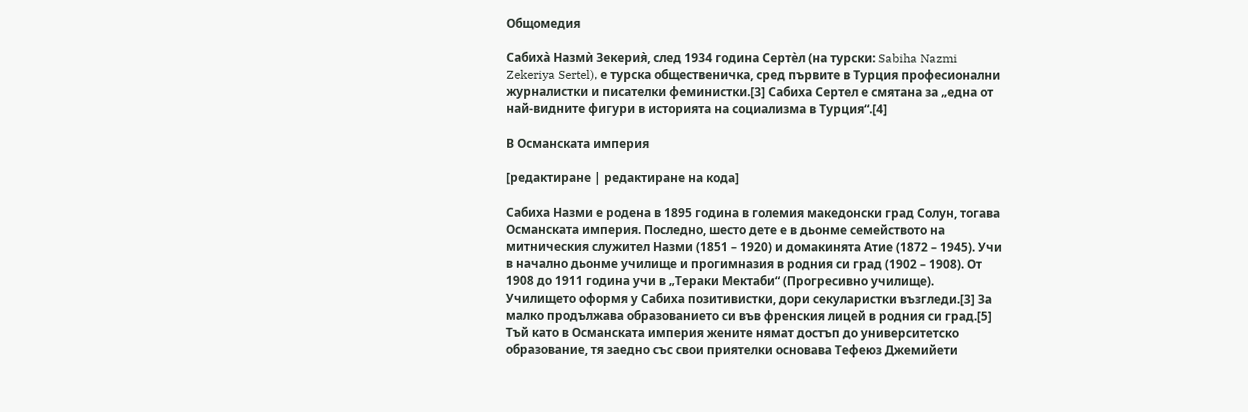Общомедия

Сабиха̀ Назмѝ Зекерия̀, след 1934 година Сертѐл (на турски: Sabiha Nazmi Zekeriya Sertel), е турска общественичка, сред първите в Турция професионални журналистки и писателки феминистки.[3] Сабиха Сертел е смятана за „една от най-видните фигури в историята на социализма в Турция“.[4]

В Османската империя

[редактиране | редактиране на кода]

Сабиха Назми е родена в 1895 година в големия македонски град Солун, тогава Османската империя. Последно, шесто дете е в дьонме семейството на митническия служител Назми (1851 – 1920) и домакинята Атие (1872 – 1945). Учи в начално дьонме училище и прогимназия в родния си град (1902 – 1908). От 1908 до 1911 година учи в „Тераки Мектаби“ (Прогресивно училище). Училището оформя у Сабиха позитивистки, дори секуларистки възгледи.[3] За малко продължава образованието си във френския лицей в родния си град.[5] Тъй като в Османската империя жените нямат достъп до университетско образование, тя заедно със свои приятелки основава Тефеюз Джемийети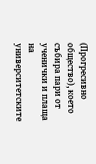(Прогресивно общество), което събира пари от ученички и плаща на университетските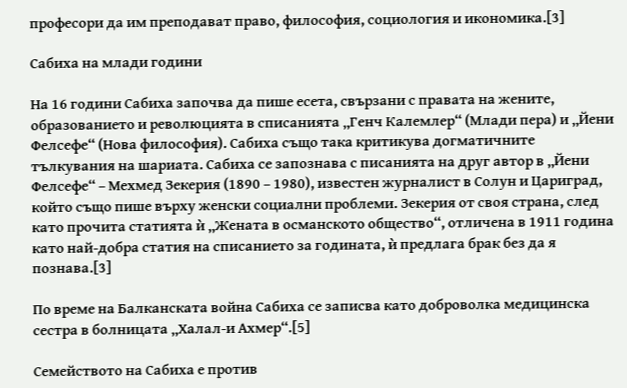професори да им преподават право, философия, социология и икономика.[3]

Сабиха на млади години

На 16 години Сабиха започва да пише есета, свързани с правата на жените, образованието и революцията в списанията „Генч Калемлер“ (Млади пера) и „Йени Фелсефе“ (Нова философия). Сабиха също така критикува догматичните тълкувания на шариата. Сабиха се запознава с писанията на друг автор в „Йени Фелсефе“ – Мехмед Зекерия (1890 – 1980), известен журналист в Солун и Цариград, който също пише върху женски социални проблеми. Зекерия от своя страна, след като прочита статията ѝ „Жената в османското общество“, отличена в 1911 година като най-добра статия на списанието за годината, ѝ предлага брак без да я познава.[3]

По време на Балканската война Сабиха се записва като доброволка медицинска сестра в болницата „Халал-и Ахмер“.[5]

Семейството на Сабиха е против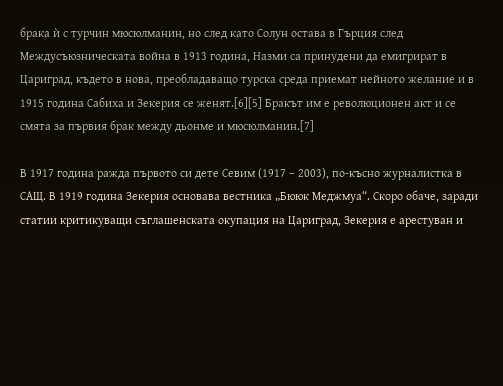брака ѝ с турчин мюсюлманин, но след като Солун остава в Гърция след Междусъюзническата война в 1913 година, Назми са принудени да емигрират в Цариград, където в нова, преобладаващо турска среда приемат нейното желание и в 1915 година Сабиха и Зекерия се женят.[6][5] Бракът им е революционен акт и се смята за първия брак между дьонме и мюсюлманин.[7]

В 1917 година ражда първото си дете Севим (1917 – 2003), по-късно журналистка в САЩ. В 1919 година Зекерия основава вестника „Бююк Меджмуа“. Скоро обаче, заради статии критикуващи съглашенската окупация на Цариград, Зекерия е арестуван и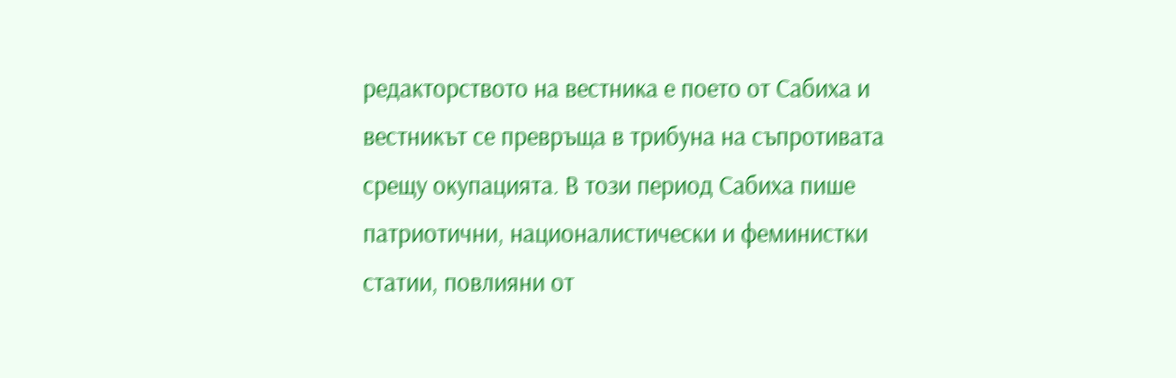редакторството на вестника е поето от Сабиха и вестникът се превръща в трибуна на съпротивата срещу окупацията. В този период Сабиха пише патриотични, националистически и феминистки статии, повлияни от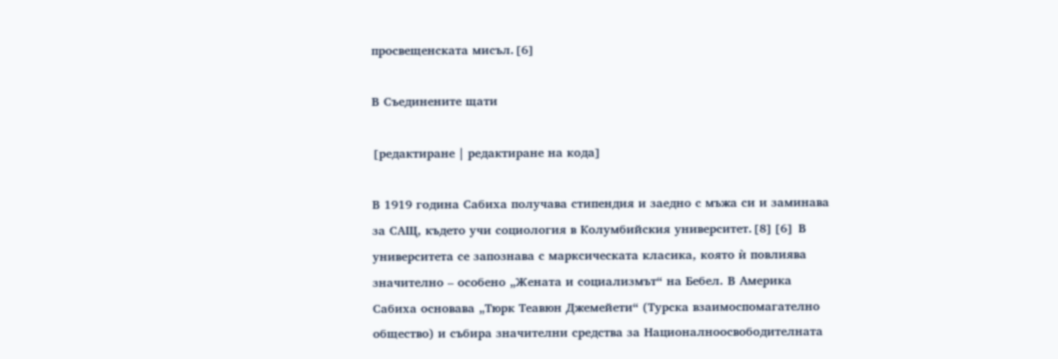просвещенската мисъл.[6]

В Съединените щати

[редактиране | редактиране на кода]

В 1919 година Сабиха получава стипендия и заедно с мъжа си и заминава за САЩ, където учи социология в Колумбийския университет.[8][6] В университета се запознава с марксическата класика, която ѝ повлиява значително – особено „Жената и социализмът“ на Бебел. В Америка Сабиха основава „Тюрк Теавюн Джемейети“ (Турска взаимоспомагателно общество) и събира значителни средства за Националноосвободителната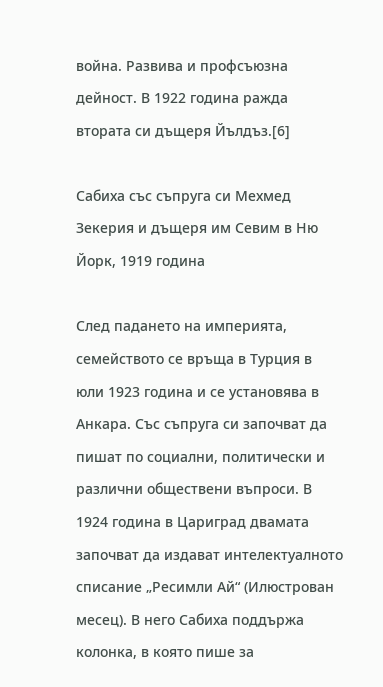война. Развива и профсъюзна дейност. В 1922 година ражда втората си дъщеря Йълдъз.[6]

Сабиха със съпруга си Мехмед Зекерия и дъщеря им Севим в Ню Йорк, 1919 година

След падането на империята, семейството се връща в Турция в юли 1923 година и се установява в Анкара. Със съпруга си започват да пишат по социални, политически и различни обществени въпроси. В 1924 година в Цариград двамата започват да издават интелектуалното списание „Ресимли Ай“ (Илюстрован месец). В него Сабиха поддържа колонка, в която пише за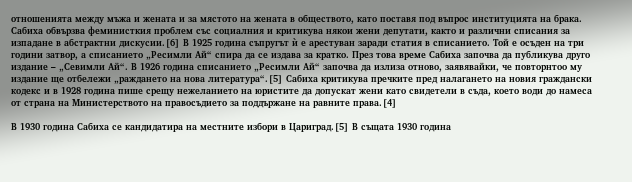отношенията между мъжа и жената и за мястото на жената в обществото, като поставя под въпрос институцията на брака. Сабиха обвързва феминисткия проблем със социалния и критикува някои жени депутати, както и различни списания за изпадане в абстрактни дискусии.[6] В 1925 година съпругът ѝ е арестуван заради статия в списанието. Той е осъден на три години затвор, а списанието „Ресимли Ай“ спира да се издава за кратко. През това време Сабиха започва да публикува друго издание – „Севимли Ай“. В 1926 година списанието „Ресимли Ай“ започва да излиза отново, заявявайки, че повторнтоо му издание ще отбележи „раждането на нова литература“.[5] Сабиха критикува пречките пред налагането на новия граждански кодекс и в 1928 година пише срещу нежеланието на юристите да допускат жени като свидетели в съда, което води до намеса от страна на Министерството на правосъдието за поддържане на равните права.[4]

В 1930 година Сабиха се кандидатира на местните избори в Цариград.[5] В същата 1930 година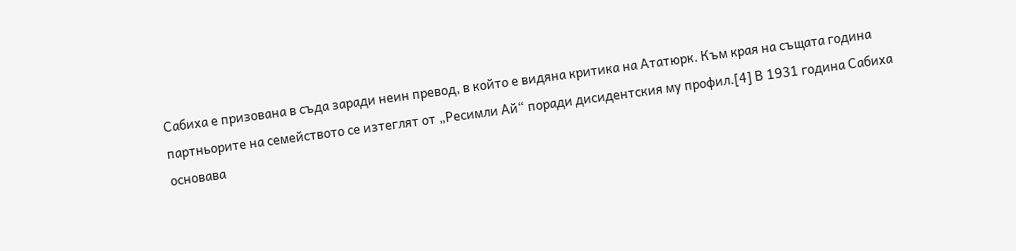Сабиха е призована в съда заради неин превод, в който е видяна критика на Ататюрк. Към края на същата година партньорите на семейството се изтеглят от „Ресимли Ай“ поради дисидентския му профил.[4] В 1931 година Сабиха основава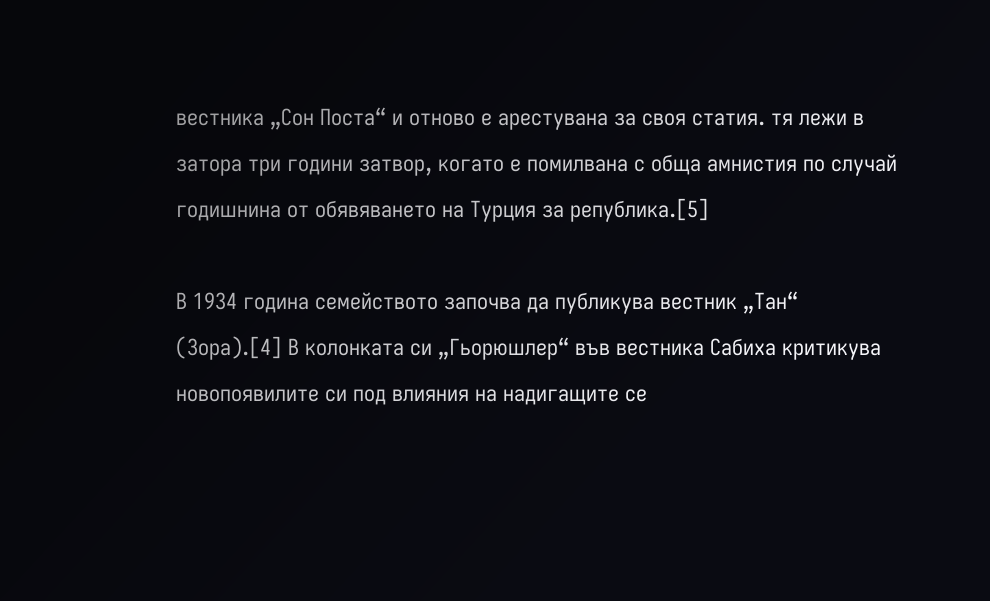вестника „Сон Поста“ и отново е арестувана за своя статия. тя лежи в затора три години затвор, когато е помилвана с обща амнистия по случай годишнина от обявяването на Турция за република.[5]

В 1934 година семейството започва да публикува вестник „Тан“ (Зора).[4] В колонката си „Гьорюшлер“ във вестника Сабиха критикува новопоявилите си под влияния на надигащите се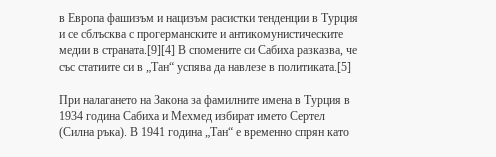в Европа фашизъм и нацизъм расистки тенденции в Турция и се сблъсква с прогерманските и антикомунистическите медии в страната.[9][4] В спомените си Сабиха разказва, че със статиите си в „Тан“ успява да навлезе в политиката.[5]

При налагането на Закона за фамилните имена в Турция в 1934 година Сабиха и Мехмед избират името Сертел (Силна ръка). В 1941 година „Тан“ е временно спрян като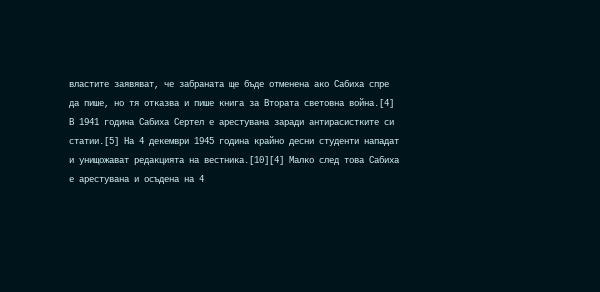властите заявяват, че забраната ще бъде отменена ако Сабиха спре да пише, но тя отказва и пише книга за Втората световна война.[4] В 1941 година Сабиха Сертел е арестувана заради антирасистките си статии.[5] На 4 декември 1945 година крайно десни студенти нападат и унищожават редакцията на вестника.[10][4] Малко след това Сабиха е арестувана и осъдена на 4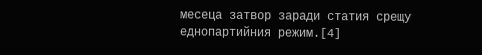месеца затвор заради статия срещу еднопартийния режим.[4]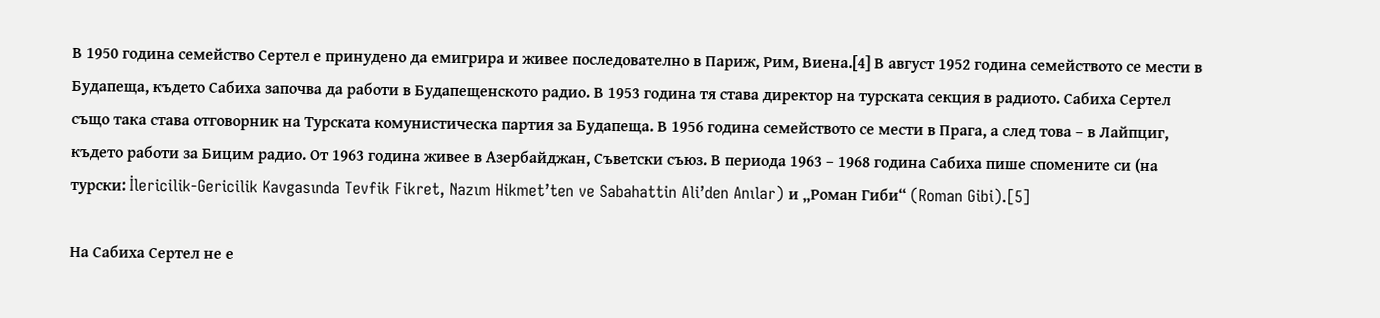В 1950 година семейство Сертел е принудено да емигрира и живее последователно в Париж, Рим, Виена.[4] В август 1952 година семейството се мести в Будапеща, където Сабиха започва да работи в Будапещенското радио. В 1953 година тя става директор на турската секция в радиото. Сабиха Сертел също така става отговорник на Турската комунистическа партия за Будапеща. В 1956 година семейството се мести в Прага, а след това – в Лайпциг, където работи за Бицим радио. От 1963 година живее в Азербайджан, Съветски съюз. В периода 1963 – 1968 година Сабиха пише спомените си (на турски: İlericilik-Gericilik Kavgasında Tevfik Fikret, Nazım Hikmet’ten ve Sabahattin Ali’den Anılar) и „Роман Гиби“ (Roman Gibi).[5]

На Сабиха Сертел не е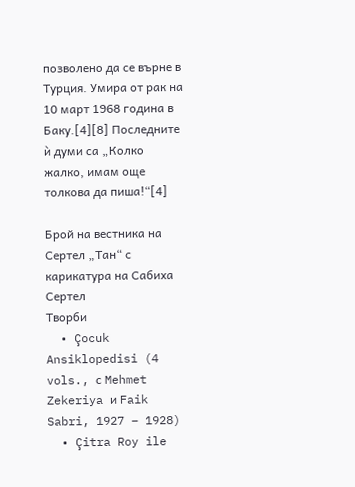позволено да се върне в Турция. Умира от рак на 10 март 1968 година в Баку.[4][8] Последните ѝ думи са „Колко жалко, имам още толкова да пиша!“[4]

Брой на вестника на Сертел „Тан“ с карикатура на Сабиха Сертел
Творби
  • Çocuk Ansiklopedisi (4 vols., с Mehmet Zekeriya и Faik Sabri, 1927 – 1928)
  • Çitra Roy ile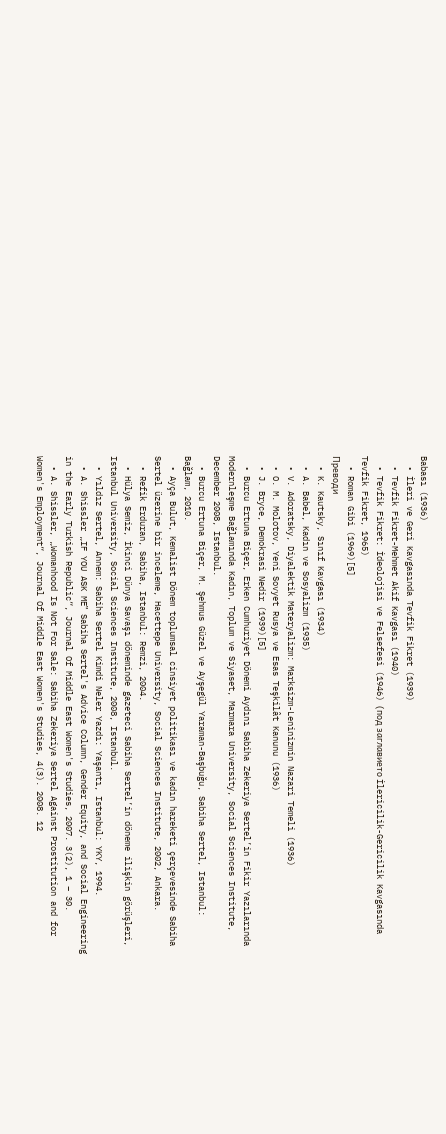Babası (1936)
  • İleri ve Geri Kavgasında Tevfik Fikret (1939)
  • Tevfik Fikret-Mehmet Akif Kavgası (1940)
  • Tevfik Fikret: İdeolojisi ve Felsefesi (1946) (под заглавието İlericilik-Gericilik Kavgasında Tevfik Fikret, 1965)
  • Roman Gibi (1969)[5]
Преводи
  • K. Kautsky, Sınıf Kavgası (1934)
  • A. Babel, Kadın ve Sosyalizm (1935)
  • V. Adoratsky, Diyalektik Materyalizm: Marksizm-Leninizmin Nazari Temeli (1936)
  • O. M. Molotov, Yeni Sovyet Rusya ve Esas Teşkilât Kanunu (1936)
  • J. Bryce, Demokrasi Nedir (1939)[5]
  • Burcu Ertuna Biçer, Erken Cumhuriyet Dönemi Aydını Sabiha Zekeriya Sertel’in Fikir Yazılarında Modernleşme Bağlamında Kadın, Toplum ve Siyaset, Marmara University, Social Sciences Institute, December 2008, Istanbul.
  • Burcu Ertuna Biçer, M. Şehmus Güzel ve Ayşegül Yaraman-Başbuğu, Sabiha Sertel, Istanbul: Bağlam, 2010.
  • Ayça Bulut, Kemalist Dönem toplumsal cinsiyet politikası ve kadın hareketi çerçevesinde Sabiha Sertel üzerine bir inceleme, Hacettepe University, Social Sciences Institute, 2002, Ankara.
  • Refik Erduran, Sabiha, Istanbul: Remzi, 2004.
  • Hülya Semiz, İkinci Dünya Savaşı döneminde gazeteci Sabiha Sertel’in döneme ilişkin görüşleri, Istanbul University, Social Sciences Institute, 2008, Istanbul.
  • Yıldız Sertel, Annem: Sabiha Sertel Kimdi Neler Yazdı: Yaşantı, Istanbul: YKY, 1994.
  • A. Shissler „IF YOU ASK ME‟ Sabiha Sertel's Advice Column, Gender Equity, and Social Engineering in the Early Turkish Republic“, Journal Of Middle East Women's Studies, 2007. 3(2), 1 – 30.
  • A. Shissler, „Womanhood Is Not For Sale: Sabiha Zekeriya Sertel Against Prostitution and for Women's Employment“, Journal Of Middle East Women's Studies, 4(3). 2008. 12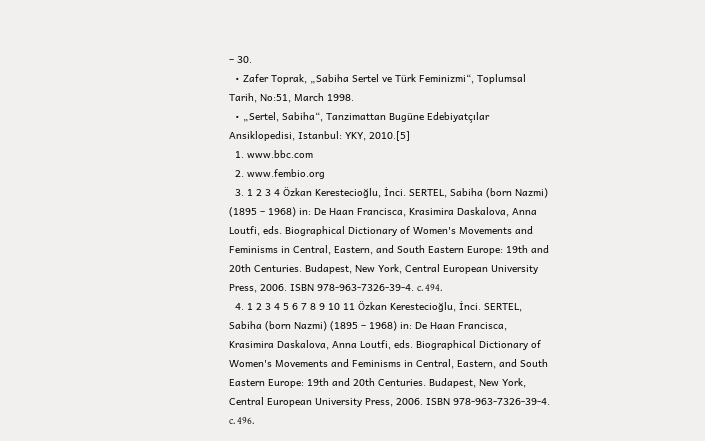– 30.
  • Zafer Toprak, „Sabiha Sertel ve Türk Feminizmi“, Toplumsal Tarih, No:51, March 1998.
  • „Sertel, Sabiha“, Tanzimattan Bugüne Edebiyatçılar Ansiklopedisi, Istanbul: YKY, 2010.[5]
  1. www.bbc.com
  2. www.fembio.org
  3. 1 2 3 4 Özkan Kerestecioğlu, İnci. SERTEL, Sabiha (born Nazmi) (1895 – 1968) in: De Haan Francisca, Krasimira Daskalova, Anna Loutfi, eds. Biographical Dictionary of Women's Movements and Feminisms in Central, Eastern, and South Eastern Europe: 19th and 20th Centuries. Budapest, New York, Central European University Press, 2006. ISBN 978-963-7326-39-4. с. 494.
  4. 1 2 3 4 5 6 7 8 9 10 11 Özkan Kerestecioğlu, İnci. SERTEL, Sabiha (born Nazmi) (1895 – 1968) in: De Haan Francisca, Krasimira Daskalova, Anna Loutfi, eds. Biographical Dictionary of Women's Movements and Feminisms in Central, Eastern, and South Eastern Europe: 19th and 20th Centuries. Budapest, New York, Central European University Press, 2006. ISBN 978-963-7326-39-4. с. 496.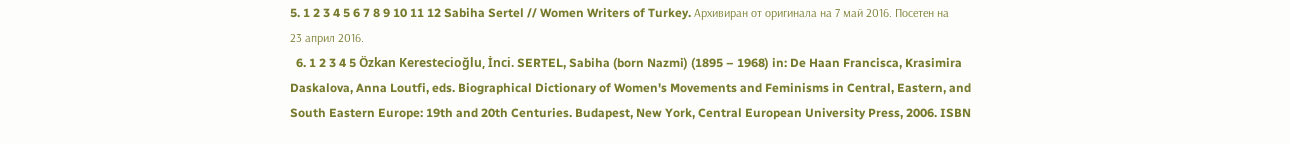5. 1 2 3 4 5 6 7 8 9 10 11 12 Sabiha Sertel // Women Writers of Turkey. Архивиран от оригинала на 7 май 2016. Посетен на 23 април 2016.
  6. 1 2 3 4 5 Özkan Kerestecioğlu, İnci. SERTEL, Sabiha (born Nazmi) (1895 – 1968) in: De Haan Francisca, Krasimira Daskalova, Anna Loutfi, eds. Biographical Dictionary of Women's Movements and Feminisms in Central, Eastern, and South Eastern Europe: 19th and 20th Centuries. Budapest, New York, Central European University Press, 2006. ISBN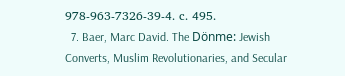978-963-7326-39-4. с. 495.
  7. Baer, Marc David. The Dönme: Jewish Converts, Muslim Revolutionaries, and Secular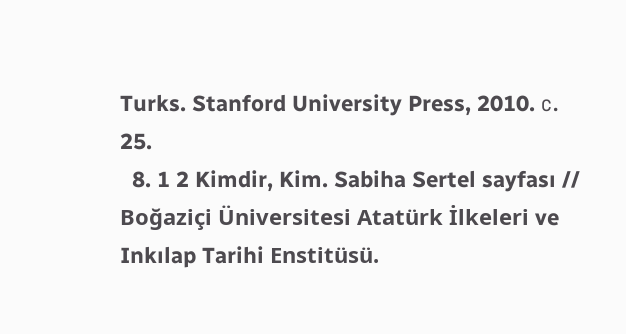Turks. Stanford University Press, 2010. с. 25.
  8. 1 2 Kimdir, Kim. Sabiha Sertel sayfası // Boğaziçi Üniversitesi Atatürk İlkeleri ve Inkılap Tarihi Enstitüsü.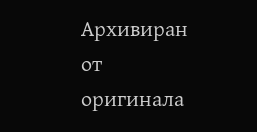Архивиран от оригинала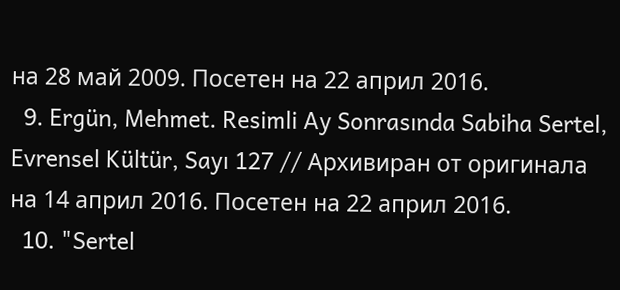на 28 май 2009. Посетен на 22 април 2016.
  9. Ergün, Mehmet. Resimli Ay Sonrasında Sabiha Sertel, Evrensel Kültür, Sayı 127 // Архивиран от оригинала на 14 април 2016. Посетен на 22 април 2016.
  10. "Sertel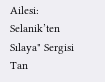Ailesi: Selanik’ten Sılaya" Sergisi Tan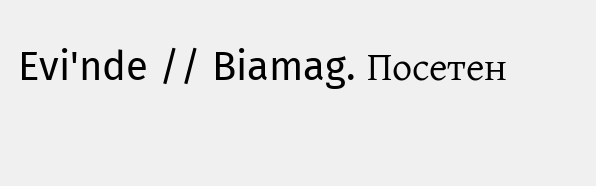Evi'nde // Biamag. Посетен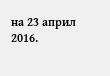на 23 април 2016.